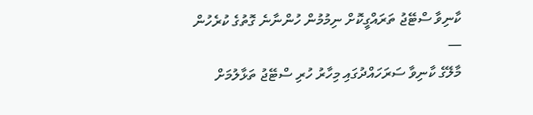ކާނިވާ ސްޓޭޖު ތަރައްގީކޮށް ނިމުމުން ހުންނާނެ ގޮތުގެ ކުރެހުން —
މާލޭގެ ކާނިވާ ސަރަހައްދުގައި މިހާރު ހުރި ސްޓޭޖު ތަޅާލުމަށް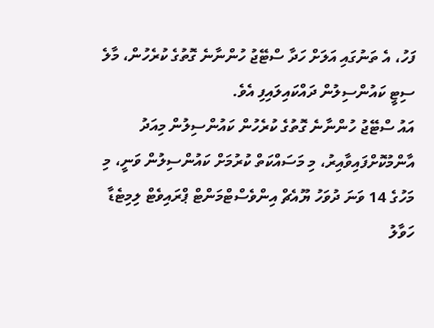ފަހު، އެ ތަނުގައި އަލަށް ހަދާ ސްޓޭޖު ހުންނާނެ ގޮތުގެ ކުރެހުން، މާލެ ސިޓީ ކައުންސިލުން ދައްކައިލައިފި އެވެ.
އައު ސްޓޭޖު ހުންނާނެ ގޮތުގެ ކުރެހުން ކައުންސިލުން މިއަދު އާންމުކޮށްފައިވާއިރު، މި މަސައްކަތް ކުރުމަށް ކައުންސިލުން ވަނީ، މި މަހުގެ 14 ވަނަ ދުވަހު ޔޫއެޗް އިންވެސްޓްމަންޓް ޕްރައިވެޓް ލިމިޓެޑާ ހަވާލު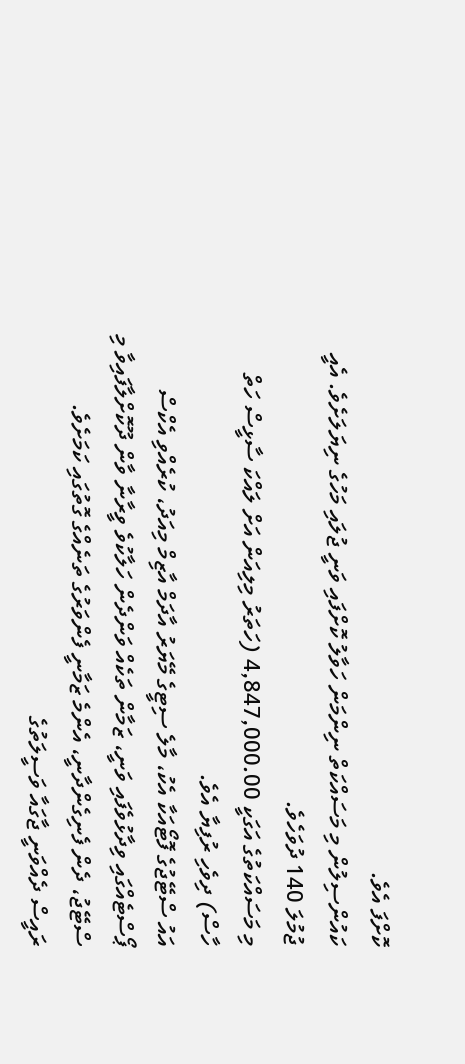ކޮށްފަ އެވެ.
ކައުންސިލުން މި މަސައްކަތް ނިންމަން ހަވާލު ކޮށްފައި ވަނީ ޖުލައި މަހުގެ ނިޔަލަށެވެ. އެއީ ޖުމުލަ 140 ދުވަހެވެ.
މި މަސައްކަތުގެ އަގަކީ 4,847,000.00 (ހަތަރު މިލިއަން އަށް ލައްކަ ސާޅީސް ހަތް ހާސް) ދިވެހި ރުފިޔާ އެވެ.
އައު ސްޓޭޖުގެ ފޮޓޯއަކާ އެކު، މާލެ ސިޓީގެ މޭޔަރު އާދަމް އާޒިމް މިއަދު، ކުރެއްވި އެކްސް ޕޯސްޓެއްގައި ވިދާޅުވެފައި ވަނީ، ޒަމާން ތަކެއް ވަންދެން ހަލާކުވެ ވީރާނާ ވާން ދޫކޮށްލާފައިވާ މި ސްޓޭޖު، ދެން ފެނިގެންދާނީ، އެންމެ ޒަމާނީ ފެންވަރުގެ ތަނެއްގެ ގޮތުގައި ކަމަށެވެ.
ރައީސް ދެއްވަނީ ޖާގައާ ވަސީލަތުގެ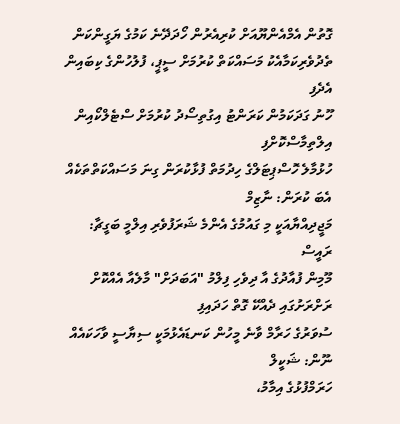ގޮތުން އެމްއެންޔޫއަށް ކުރިއެރުން ހޯދަދޭނެ ކަމުގެ ޔަގީންކަން
ތެދުވެރިކަމާއެކު މަސައްކަތް ކުރުމަށް ސީޕީ، ފުލުހުންގެ ކިބައިން އެދެފި
ހޫނު ގަދަކަމުން ކަރަންޓު އިގުތިސޯދު ކުރުމަށް ސްޓެލްކޯއިން އިލްތިމާސްކޮށްފި
ހުޅުމާލެ ހޮސްޕިޓަލްގެ ހިދުމަތް ފުޅާކުރަން ގިނަ މަސައްކަތްތަކެއް އެބަ ކުރަން: ނާޒިމް
މަޖީދިއްޔާއަކީ މި ގައުމުގެ އެންމެ ޝަރަފުވެރި އިލްމީ ބަގީޗާ: ރައީސް
މޫމިން ފުއާދުގެ އާ ދިވެހި ފިލްމު "އަބަދަށް" މާލެއާ އެއްކޮށް ރަށްރަށުގައި ދެއްކޭ ގޮތް ހަދައިފި
ސުވަރުގެ ހަރާމް ވާނެ މީހުން ކަނޑައެޅުމަކީ ސިޔާސީ ވާހަކައެއް ނޫން: ޝަކީލް
ހަރަމްފުޅުގެ އިމާމު،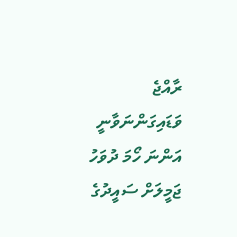ރާއްޖެ ވަޑައިގަންނަވާނީ އަންނަ ހޯމަ ދުވަހު
ޖަމީލަށް ސައީދުގެ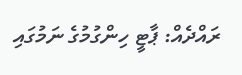ރައްދެއް: ޕާޓީ ހިންގުމުގެ ނަމުގައި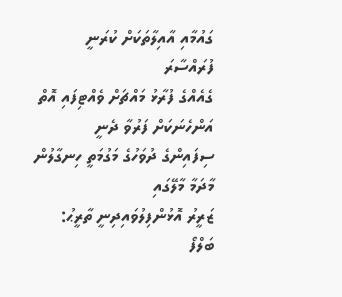ގައުމާއި އާއިލާތަކަށް ކުރަނީ ފުރައްސާރަ
ގެއެއްގެ ފުރާޅު މައްޗަށް ވެއްޓިފައި އޮތް އަންހެނަކަށް ފަރުވާ ދެނީ
ސިފައިންގެ ދުވަހުގެ މަގުމަތީ ހިނގާލުން މާދަމާ މާލޭގައި
ޒަރީރު އޮޅުންފިލުވައިދިނީ ތާރީޙު: ބަލްފޯ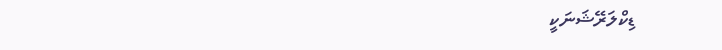ޑިކްލަރޭޝަނަކީ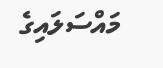މައްސަލައިގެ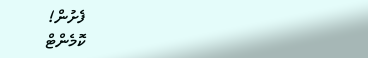ފެށުން!
ކޮމެންޓް